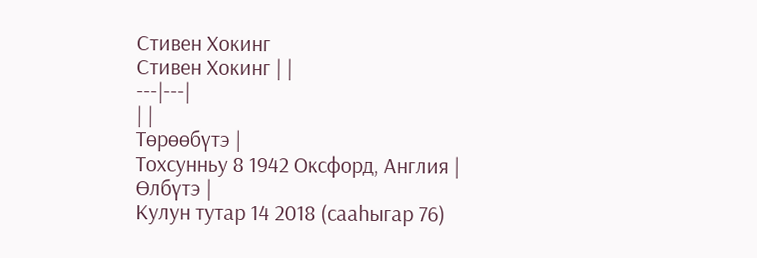Стивен Хокинг
Стивен Хокинг | |
---|---|
| |
Төрөөбүтэ |
Тохсунньу 8 1942 Оксфорд, Англия |
Өлбүтэ |
Кулун тутар 14 2018 (сааhыгар 76)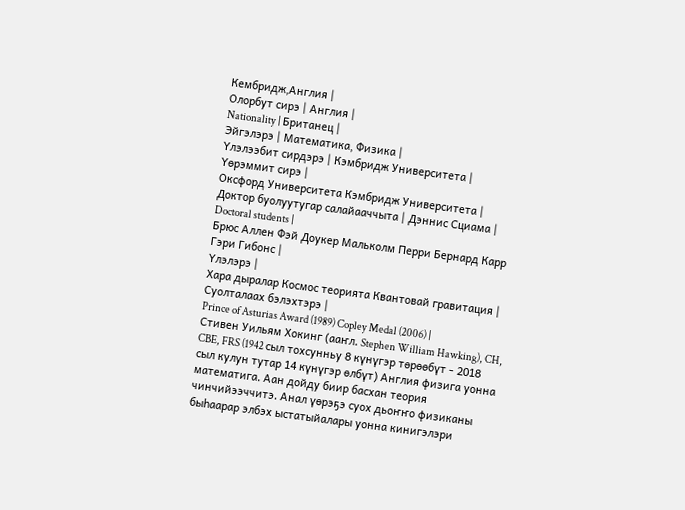Кембридж,Англия |
Олорбут сирэ | Англия |
Nationality | Британец |
Эйгэлэрэ | Математика, Физика |
Үлэлээбит сирдэрэ | Кэмбридж Университета |
Үөрэммит сирэ |
Оксфорд Университета Кэмбридж Университета |
Доктор буолуутугар салайааччыта | Дэннис Сциама |
Doctoral students |
Брюс Аллен Фэй Доукер Мальколм Перри Бернард Карр Гэри Гибонс |
Үлэлэрэ |
Хара дыралар Космос теорията Квантовай гравитация |
Суолталаах бэлэхтэрэ |
Prince of Asturias Award (1989) Copley Medal (2006) |
Стивен Уильям Хокинг (ааҥл. Stephen William Hawking), CH, CBE, FRS (1942 сыл тохсунньу 8 күнүгэр төрөөбүт - 2018 сыл кулун тутар 14 күнүгэр өлбүт) Англия физига уонна математига. Аан дойду биир басхан теория чинчийээччитэ. Анал үөрэҕэ суох дьоҥҥо физиканы быһаарар элбэх ыстатыйалары уонна кинигэлэри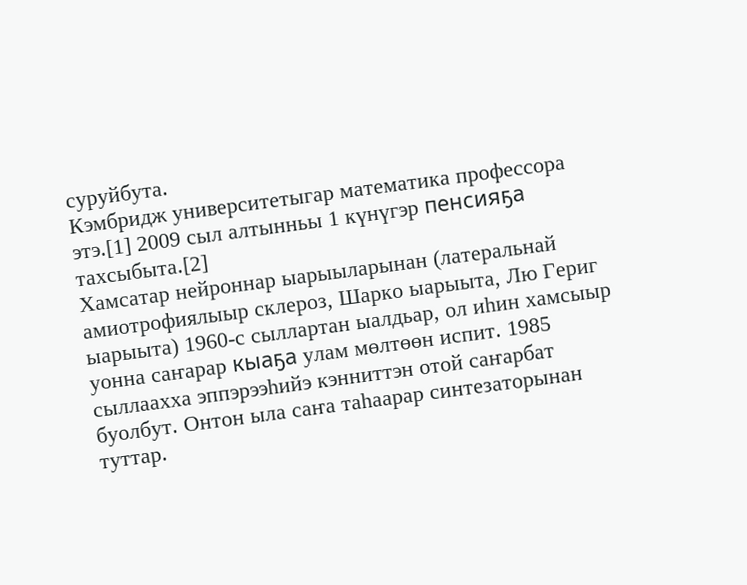суруйбута.
Кэмбридж университетыгар математика профессора этэ.[1] 2009 сыл алтынньы 1 күнүгэр пенсияҕа тахсыбыта.[2]
Хамсатар нейроннар ыарыыларынан (латеральнай амиотрофиялыыр склероз, Шарко ыарыыта, Лю Гериг ыарыыта) 1960-с сыллартан ыалдьар, ол иһин хамсыыр уонна саҥарар кыаҕа улам мөлтөөн испит. 1985 сыллаахха эппэрээһийэ кэнниттэн отой саҥарбат буолбут. Онтон ыла саҥа таһаарар синтезаторынан туттар.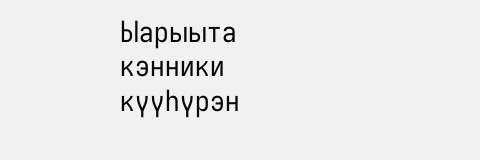Ыарыыта кэнники күүһүрэн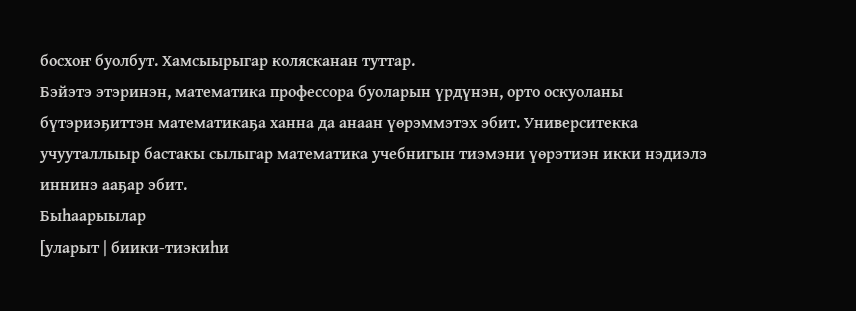босхоҥ буолбут. Хамсыырыгар колясканан туттар.
Бэйэтэ этэринэн, математика профессора буоларын үрдүнэн, орто оскуоланы бүтэриэҕиттэн математикаҕа ханна да анаан үөрэммэтэх эбит. Университекка учууталлыыр бастакы сылыгар математика учебнигын тиэмэни үөрэтиэн икки нэдиэлэ иннинэ ааҕар эбит.
Быһаарыылар
[уларыт | биики-тиэкиһи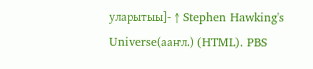уларытыы]- ↑ Stephen Hawking's Universe(ааҥл.) (HTML). PBS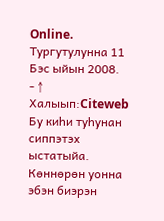Online. Тургутулунна 11 Бэс ыйын 2008.
- ↑ Халыып:Citeweb
Бу киһи туһунан сиппэтэх ыстатыйа. Көннөрөн уонна эбэн биэрэн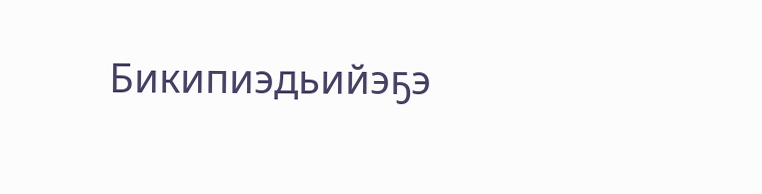Бикипиэдьийэҕэ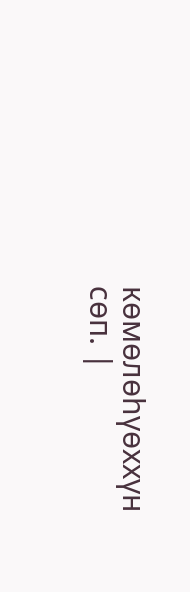көмөлөһүөххүн сөп. |